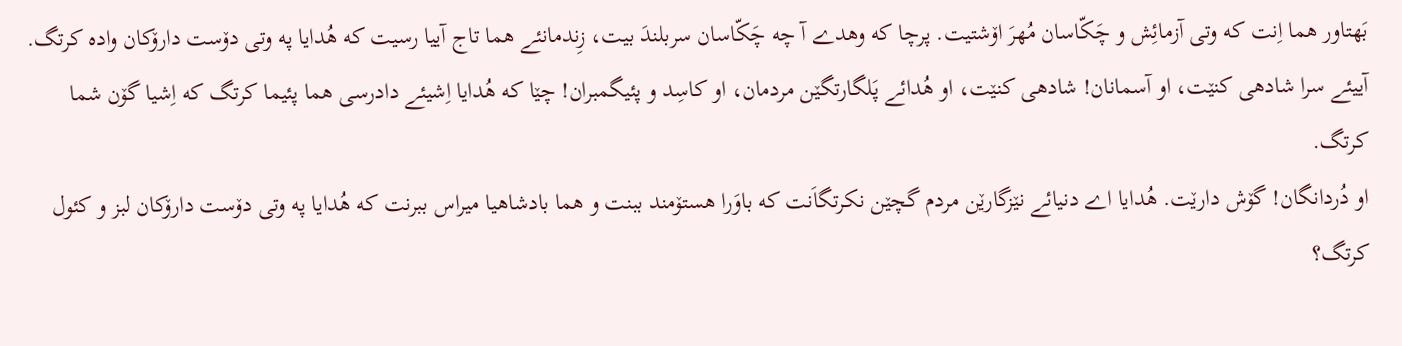بَهتاور هما اِنت که وتی آزمائِش و چَکّاسان مُهرَ اۆشتیت. پرچا که وهدے آ چه چَکّاسان سربلندَ بیت، زِندمانئے هما تاج آییا رسیت که هُدایا په وتی دۆست دارۆکان واده کرتگ.
آییئے سرا شادهی کنێت، او آسمانان! شادهی کنێت، او هُدائے پَلگارتگێن مردمان، او کاسِد و پئیگمبران! چێا که هُدایا اِشیئے دادرسی هما پئیما کرتگ که اِشیا گۆن شما کرتگ.
او دُردانگان! گۆش دارێت. هُدایا اے دنیائے نێزگارێن مردم گچێن نکرتگاَنت که باوَرا هستۆمند ببنت و هما بادشاهیا میراس ببرنت که هُدایا په وتی دۆست دارۆکان لبز و کئول کرتگ؟